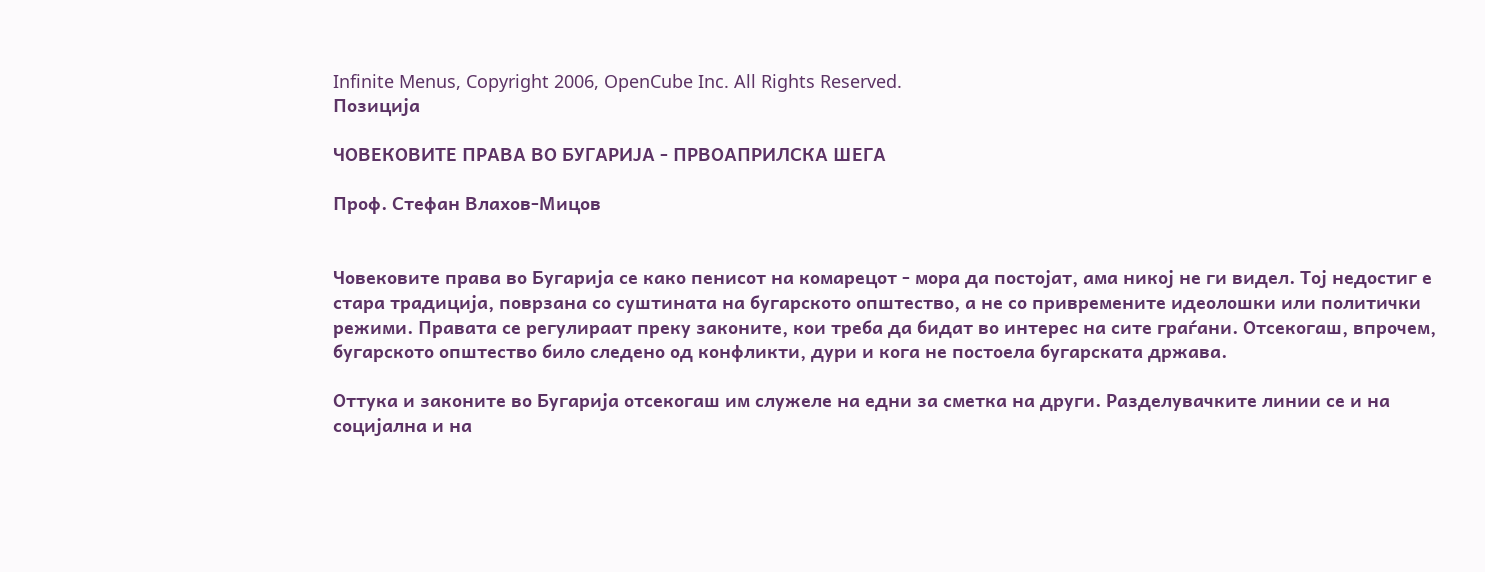Infinite Menus, Copyright 2006, OpenCube Inc. All Rights Reserved.
Позиција

ЧОВЕКОВИТЕ ПРАВА ВО БУГАРИЈА - ПРВОАПРИЛСКА ШЕГА

Проф. Стефан Влахов-Мицов


Човековите права во Бугарија се како пенисот на комарецот - мора да постојат, ама никој не ги видел. Тој недостиг е стара традиција, поврзана со суштината на бугарското општество, а не со привремените идеолошки или политички режими. Правата се регулираат преку законите, кои треба да бидат во интерес на сите граѓани. Отсекогаш, впрочем, бугарското општество било следено од конфликти, дури и кога не постоела бугарската држава.

Оттука и законите во Бугарија отсекогаш им служеле на едни за сметка на други. Разделувачките линии се и на социјална и на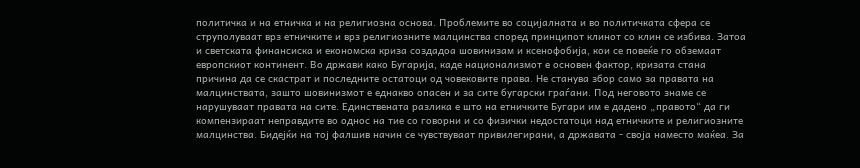политичка и на етничка и на религиозна основа. Проблемите во социјалната и во политичката сфера се струполуваат врз етничките и врз религиозните малцинства според принципот клинот со клин се избива. Затоа и светската финансиска и економска криза создадоа шовинизам и ксенофобија, кои се повеќе го обземаат европскиот континент. Во држави како Бугарија, каде национализмот е основен фактор, кризата стана причина да се скастрат и последните остатоци од човековите права. Не станува збор само за правата на малцинствата, зашто шовинизмот е еднакво опасен и за сите бугарски граѓани. Под неговото знаме се нарушуваат правата на сите. Единствената разлика е што на етничките Бугари им е дадено „правото“ да ги компензираат неправдите во однос на тие со говорни и со физички недостатоци над етничките и религиозните малцинства. Бидејќи на тој фалшив начин се чувствуваат привилегирани, а државата - своја наместо маќеа. За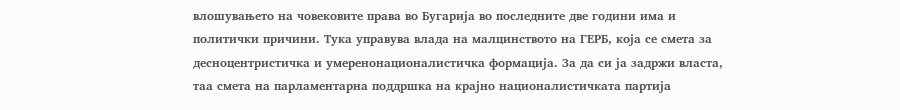влошувањето на човековите права во Бугарија во последните две години има и политички причини. Тука управува влада на малцинството на ГЕРБ, која се смета за десноцентристичка и умеренонационалистичка формација. За да си ја задржи власта, таа смета на парламентарна поддршка на крајно националистичката партија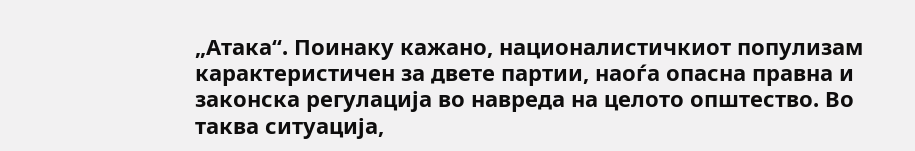„Атака“. Поинаку кажано, националистичкиот популизам карактеристичен за двете партии, наоѓа опасна правна и законска регулација во навреда на целото општество. Во таква ситуација,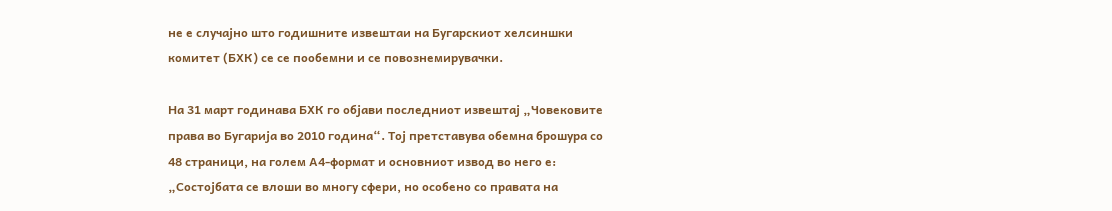не е случајно што годишните извештаи на Бугарскиот хелсиншки комитет (БХК) се се пообемни и се повознемирувачки.

На 31 март годинава БХК го објави последниот извештај „Човековите права во Бугарија во 2010 година“. Тој претставува обемна брошура со 48 страници, на голем А4-формат и основниот извод во него е: „Состојбата се влоши во многу сфери, но особено со правата на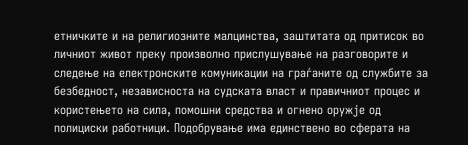етничките и на религиозните малцинства, заштитата од притисок во личниот живот преку произволно прислушување на разговорите и следење на електронските комуникации на граѓаните од службите за безбедност, независноста на судската власт и правичниот процес и користењето на сила, помошни средства и огнено оружје од полициски работници. Подобрување има единствено во сферата на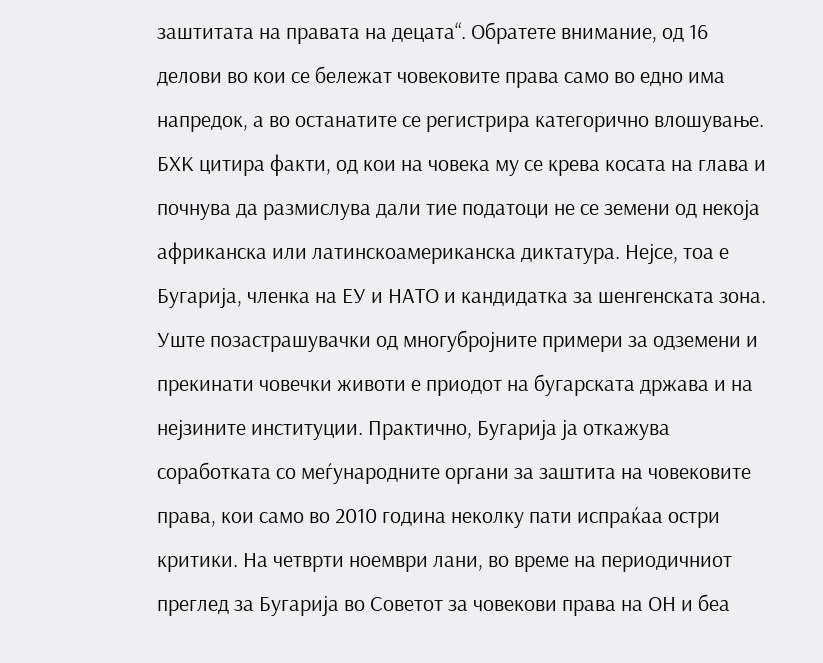заштитата на правата на децата“. Обратете внимание, од 16 делови во кои се бележат човековите права само во едно има напредок, а во останатите се регистрира категорично влошување. БХК цитира факти, од кои на човека му се крева косата на глава и почнува да размислува дали тие податоци не се земени од некоја африканска или латинскоамериканска диктатура. Нејсе, тоа е Бугарија, членка на ЕУ и НАТО и кандидатка за шенгенската зона. Уште позастрашувачки од многубројните примери за одземени и прекинати човечки животи е приодот на бугарската држава и на нејзините институции. Практично, Бугарија ја откажува соработката со меѓународните органи за заштита на човековите права, кои само во 2010 година неколку пати испраќаа остри критики. На четврти ноември лани, во време на периодичниот преглед за Бугарија во Советот за човекови права на ОН и беа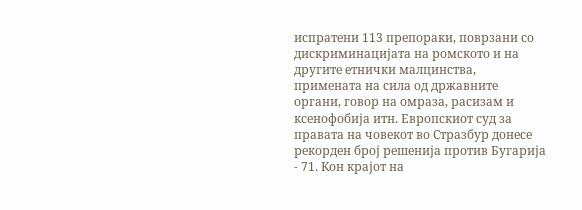испратени 113 препораки, поврзани со дискриминацијата на ромското и на другите етнички малцинства, примената на сила од државните органи, говор на омраза, расизам и ксенофобија итн. Европскиот суд за правата на човекот во Стразбур донесе рекорден број решенија против Бугарија - 71. Кон крајот на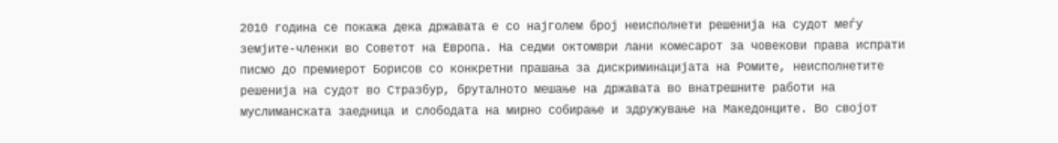2010 година се покажа дека државата е со најголем број неисполнети решенија на судот меѓу земјите-членки во Советот на Европа. На седми октомври лани комесарот за човекови права испрати писмо до премиерот Борисов со конкретни прашања за дискриминацијата на Ромите, неисполнетите решенија на судот во Стразбур, бруталното мешање на државата во внатрешните работи на муслиманската заедница и слободата на мирно собирање и здружување на Македонците. Во својот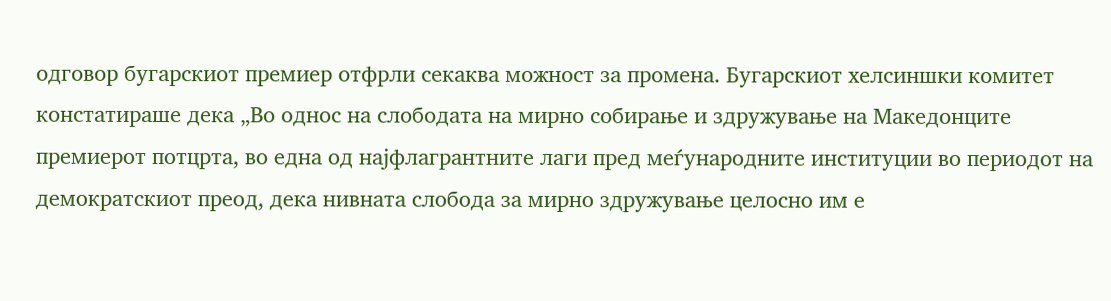одговор бугарскиот премиер отфрли секаква можност за промена. Бугарскиот хелсиншки комитет констатираше дека „Во однос на слободата на мирно собирање и здружување на Македонците премиерот потцрта, во една од најфлагрантните лаги пред меѓународните институции во периодот на демократскиот преод, дека нивната слобода за мирно здружување целосно им е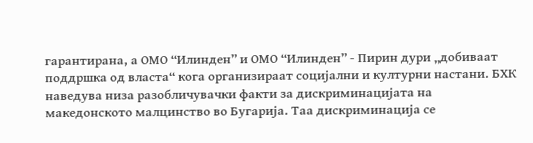гарантирана, а ОМО “Илинден” и ОМО “Илинден” - Пирин дури „добиваат поддршка од власта“ кога организираат социјални и културни настани. БХК наведува низа разобличувачки факти за дискриминацијата на македонското малцинство во Бугарија. Таа дискриминација се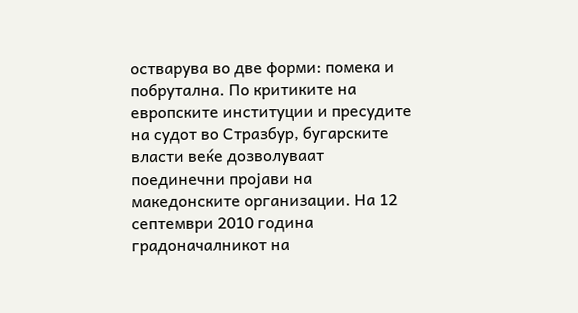остварува во две форми: помека и побрутална. По критиките на европските институции и пресудите на судот во Стразбур, бугарските власти веќе дозволуваат поединечни пројави на македонските организации. На 12 септември 2010 година градоначалникот на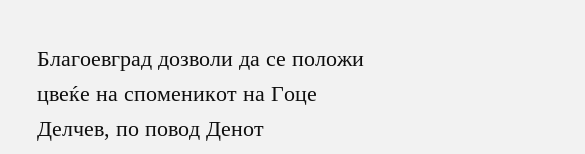Благоевград дозволи да се положи цвеќе на споменикот на Гоце Делчев, по повод Денот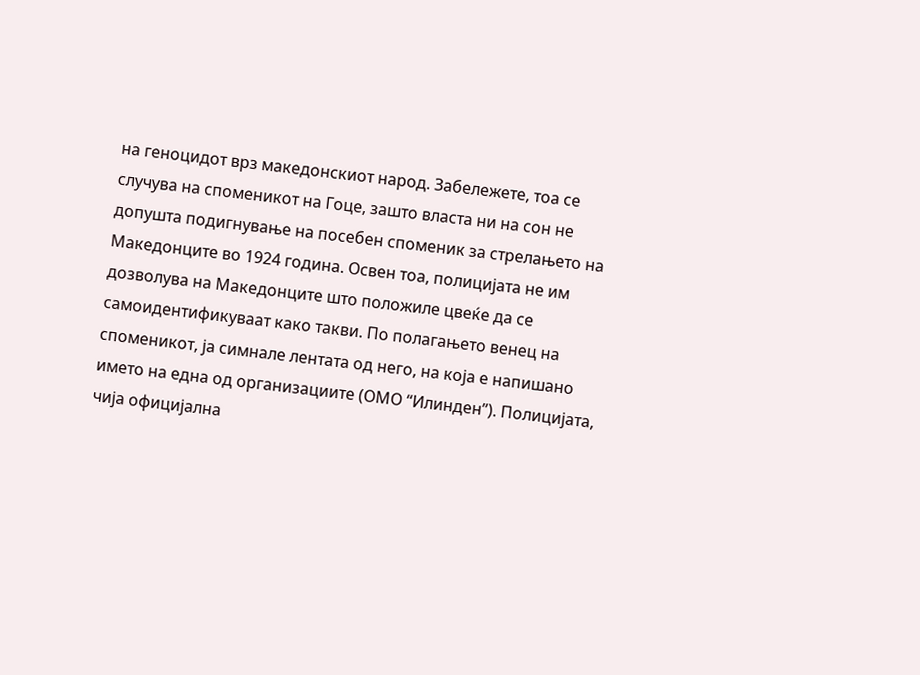на геноцидот врз македонскиот народ. Забележете, тоа се случува на споменикот на Гоце, зашто власта ни на сон не допушта подигнување на посебен споменик за стрелањето на Македонците во 1924 година. Освен тоа, полицијата не им дозволува на Македонците што положиле цвеќе да се самоидентификуваат како такви. По полагањето венец на споменикот, ја симнале лентата од него, на која е напишано името на една од организациите (ОМО “Илинден”). Полицијата, чија официјална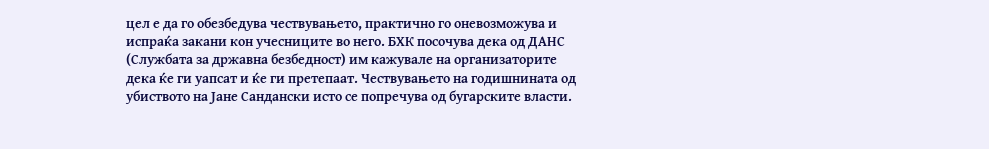цел е да го обезбедува чествувањето, практично го оневозможува и испраќа закани кон учесниците во него. БХК посочува дека од ДАНС (Службата за државна безбедност) им кажувале на организаторите дека ќе ги уапсат и ќе ги претепаат. Чествувањето на годишнината од убиството на Јане Сандански исто се попречува од бугарските власти.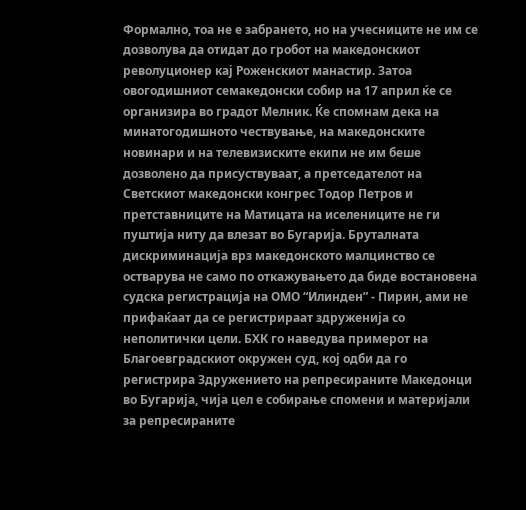Формално, тоа не е забрането, но на учесниците не им се дозволува да отидат до гробот на македонскиот револуционер кај Роженскиот манастир. Затоа овогодишниот семакедонски собир на 17 април ќе се организира во градот Мелник. Ќе спомнам дека на минатогодишното чествување, на македонските новинари и на телевизиските екипи не им беше дозволено да присуствуваат, а претседателот на Светскиот македонски конгрес Тодор Петров и претставниците на Матицата на иселениците не ги пуштија ниту да влезат во Бугарија. Бруталната дискриминација врз македонското малцинство се остварува не само по откажувањето да биде востановена судска регистрација на ОМО “Илинден” - Пирин, ами не прифаќаат да се регистрираат здруженија со неполитички цели. БХК го наведува примерот на Благоевградскиот окружен суд, кој одби да го регистрира Здружението на репресираните Македонци во Бугарија, чија цел е собирање спомени и материјали за репресираните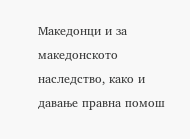Македонци и за македонското наследство, како и давање правна помош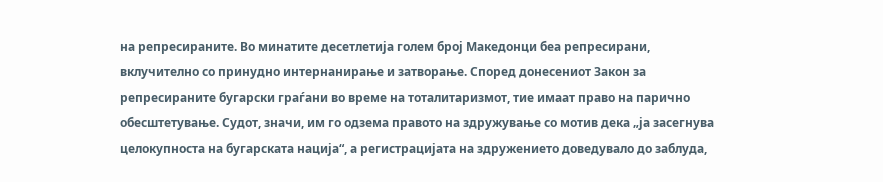на репресираните. Во минатите десетлетија голем број Македонци беа репресирани, вклучително со принудно интернанирање и затворање. Според донесениот Закон за репресираните бугарски граѓани во време на тоталитаризмот, тие имаат право на парично обесштетување. Судот, значи, им го одзема правото на здружување со мотив дека „ја засегнува целокупноста на бугарската нација“, а регистрацијата на здружението доведувало до заблуда,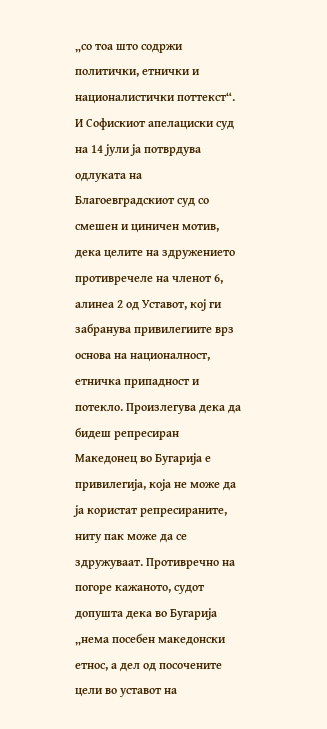„со тоа што содржи политички, етнички и националистички поттекст“. И Софискиот апелациски суд на 14 јули ја потврдува одлуката на Благоевградскиот суд со смешен и циничен мотив, дека целите на здружението противречеле на членот 6, алинеа 2 од Уставот, кој ги забранува привилегиите врз основа на националност, етничка припадност и потекло. Произлегува дека да бидеш репресиран Македонец во Бугарија е привилегија, која не може да ја користат репресираните, ниту пак може да се здружуваат. Противречно на погоре кажаното, судот допушта дека во Бугарија „нема посебен македонски етнос, а дел од посочените цели во уставот на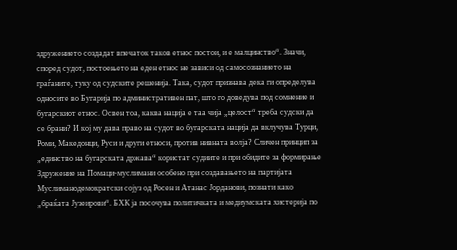здружението создадат впечаток таков етнос постои, и е малцинство“. Значи, според судот, постоењето на еден етнос не зависи од самосознанието на граѓаните, туку од судските решенија. Така, судот признава дека ги определува односите во Бугарија по административен пат, што го доведува под сомнение и бугарскиот етнос. Освен тоа, каква нација е таа чија „целост“ треба судски да се брани? И кој му дава право на судот во бугарската нација да вклучува Турци, Роми, Македонци, Руси и други етноси, против нивната волја? Сличен принцип за „единство на бугарската држава“ користат судиите и при обидите за формирање Здружение на Помаци-муслимани особено при создавањето на партијата Муслиманодемократски сојуз од Росен и Атанас Јорданови, познати како „браќата Јузеирови“. БХК ја посочува политичката и медиумската хистерија по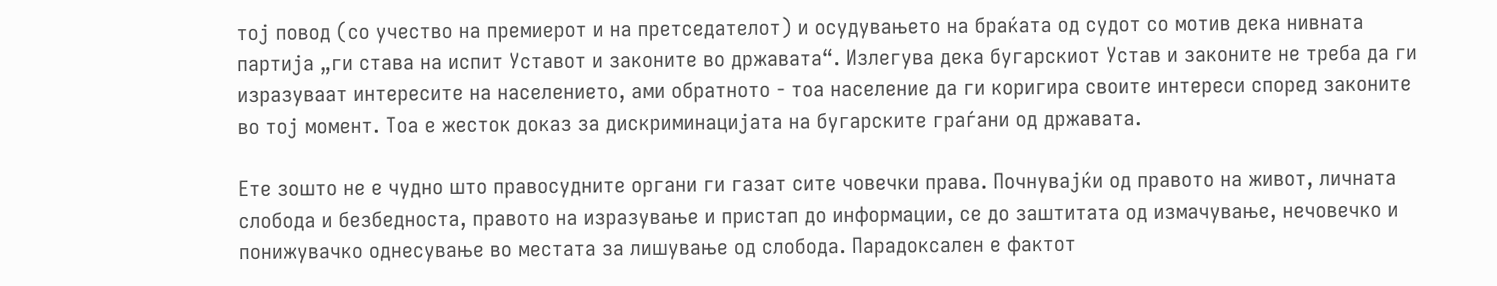тој повод (со учество на премиерот и на претседателот) и осудувањето на браќата од судот со мотив дека нивната партија „ги става на испит Уставот и законите во државата“. Излегува дека бугарскиот Устав и законите не треба да ги изразуваат интересите на населението, ами обратното - тоа население да ги коригира своите интереси според законите во тој момент. Тоа е жесток доказ за дискриминацијата на бугарските граѓани од државата.

Ете зошто не е чудно што правосудните органи ги газат сите човечки права. Почнувајќи од правото на живот, личната слобода и безбедноста, правото на изразување и пристап до информации, се до заштитата од измачување, нечовечко и понижувачко однесување во местата за лишување од слобода. Парадоксален е фактот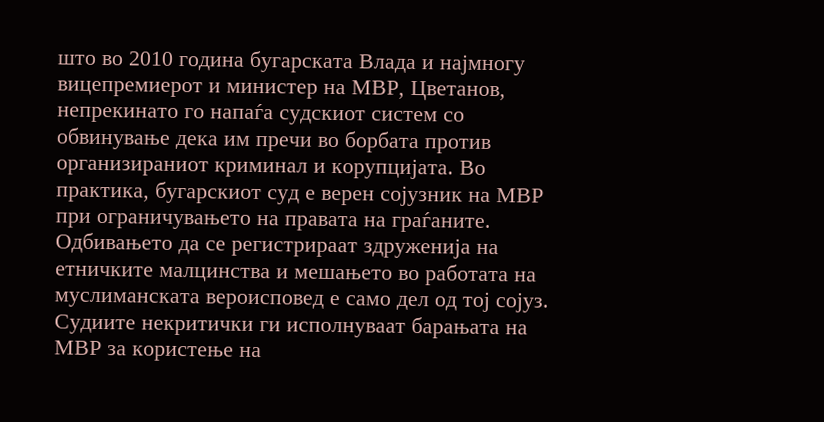што во 2010 година бугарската Влада и најмногу вицепремиерот и министер на МВР, Цветанов, непрекинато го напаѓа судскиот систем со обвинување дека им пречи во борбата против организираниот криминал и корупцијата. Во практика, бугарскиот суд е верен сојузник на МВР при ограничувањето на правата на граѓаните. Одбивањето да се регистрираат здруженија на етничките малцинства и мешањето во работата на муслиманската вероисповед е само дел од тој сојуз. Судиите некритички ги исполнуваат барањата на МВР за користење на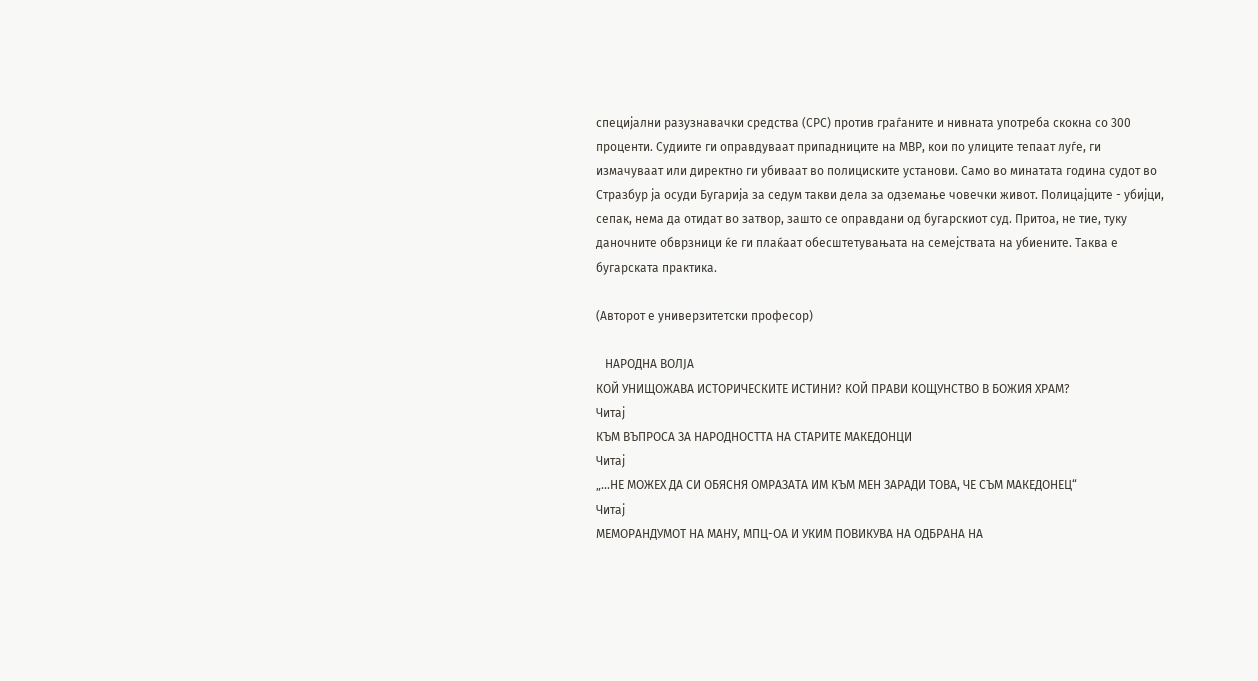специјални разузнавачки средства (СРС) против граѓаните и нивната употреба скокна со 300 проценти. Судиите ги оправдуваат припадниците на МВР, кои по улиците тепаат луѓе, ги измачуваат или директно ги убиваат во полициските установи. Само во минатата година судот во Стразбур ја осуди Бугарија за седум такви дела за одземање човечки живот. Полицајците - убијци, сепак, нема да отидат во затвор, зашто се оправдани од бугарскиот суд. Притоа, не тие, туку даночните обврзници ќе ги плаќаат обесштетувањата на семејствата на убиените. Таква е бугарската практика.

(Авторот е универзитетски професор)

   НАРОДНА ВОЛЈА
КОЙ УНИЩОЖАВА ИСТОРИЧЕСКИТЕ ИСТИНИ? КОЙ ПРАВИ КОЩУНСТВО В БОЖИЯ ХРАМ?
Читај
КЪМ ВЪПРОСА ЗА НАРОДНОСТТА НА СТАРИТЕ МАКЕДОНЦИ
Читај
„...НЕ МОЖЕХ ДА СИ ОБЯСНЯ ОМРАЗАТА ИМ КЪМ МЕН ЗАРАДИ ТОВА, ЧЕ СЪМ МАКЕДОНЕЦ“
Читај
МЕМОРАНДУМОТ НА МАНУ, МПЦ-ОА И УКИМ ПОВИКУВА НА ОДБРАНА НА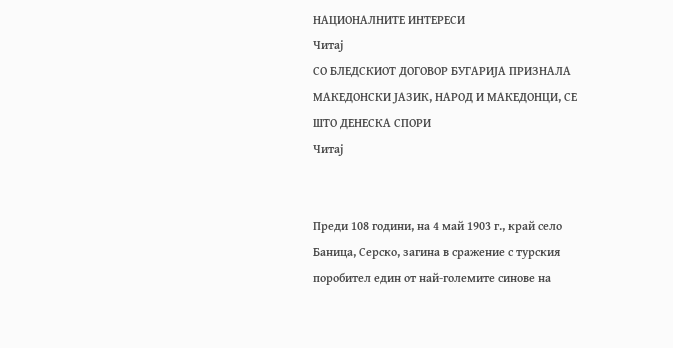НАЦИОНАЛНИТЕ ИНТЕРЕСИ
Читај
СО БЛЕДСКИОТ ДОГОВОР БУГАРИЈА ПРИЗНАЛА МАКЕДОНСКИ ЈАЗИК, НАРОД И МАКЕДОНЦИ, СЕ ШТО ДЕНЕСКА СПОРИ
Читај


Преди 108 години, на 4 май 1903 г., край село Баница, Серско, загина в сражение с турския поробител един от най-големите синове на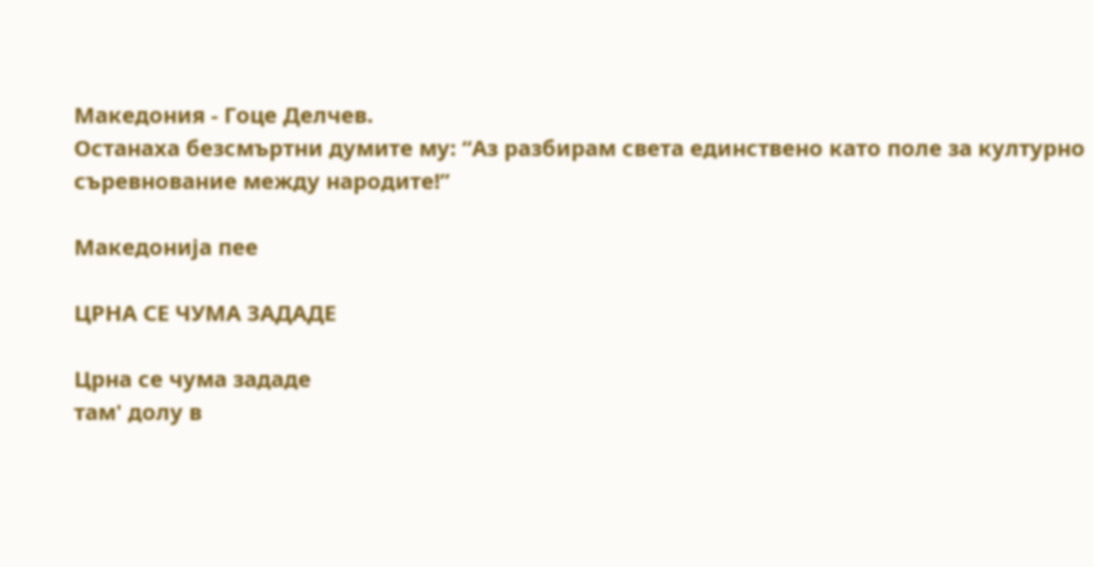Македония - Гоце Делчев.
Останаха безсмъртни думите му: “Аз разбирам света единствено като поле за културно съревнование между народите!”

Македонија пее

ЦРНА СЕ ЧУМА ЗАДАДЕ

Црна се чума зададе
там' долу в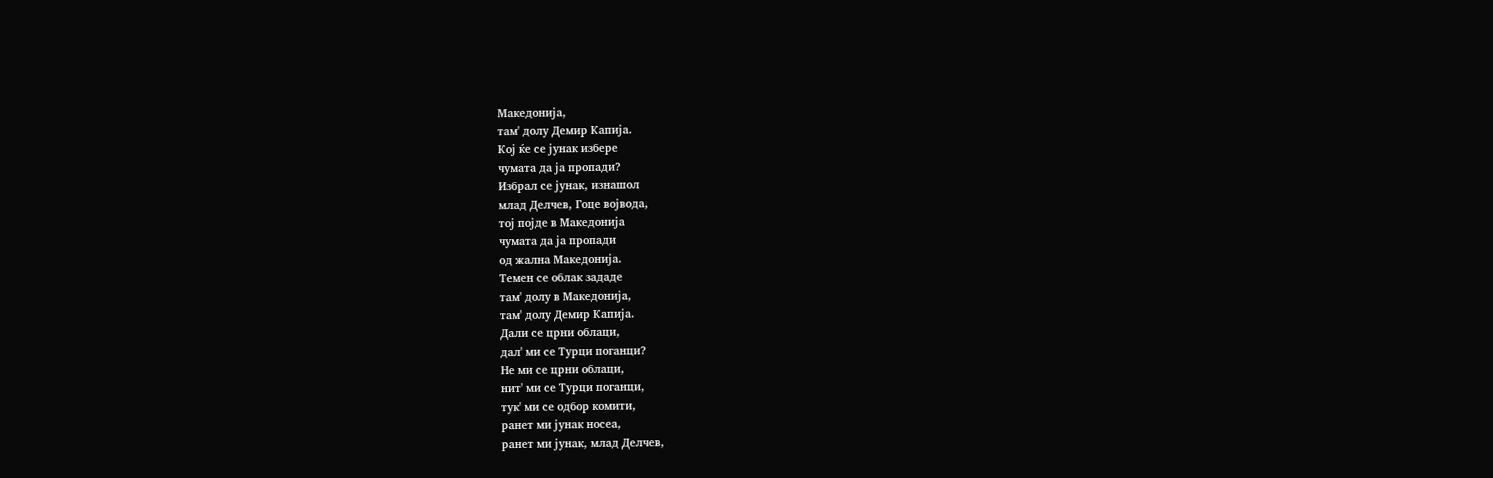Македонија,
там' долу Демир Капија.
Кој ќе се јунак избере
чумата да ја пропади?
Избрал се јунак, изнашол
млад Делчев, Гоце војвода,
тој појде в Македонија
чумата да ја пропади
од жална Македонија.
Темен се облак зададе
там' долу в Македонија,
там' долу Демир Капија.
Дали се црни облаци,
дал' ми се Турци поганци?
Не ми се црни облаци,
нит' ми се Турци поганци,
тук' ми се одбор комити,
ранет ми јунак носеа,
ранет ми јунак, млад Делчев,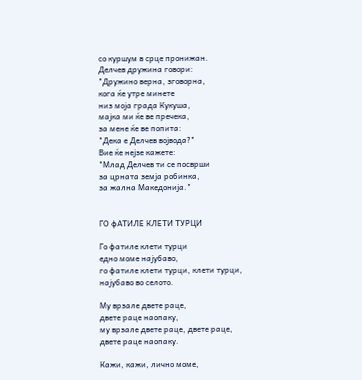со куршум в срце пронижан.
Делчев дружина говори:
"Дружино верна, зговорна,
кога ќе утре минете
низ моја града Кукуша,
мајка ми ќе ве пречека,
за мене ќе ве попита:
"Дека е Делчев војвода?"
Вие ќе нејзе кажете:
"Млад Делчев ти се посврши
за црната земја робинка,
за жална Македонија."


ГО фАТИЛЕ КЛЕТИ ТУРЦИ

Го фатиле клети турци
едно моме најубаво,
го фатиле клети турци, клети турци,
најубаво во селото.

Му врзале двете раце,
двете раце наопаку,
му врзале двете раце, двете раце,
двете раце наопаку.

Кажи, кажи, лично моме,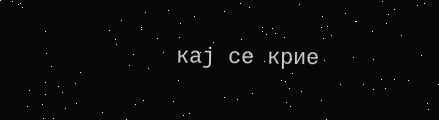кај се крие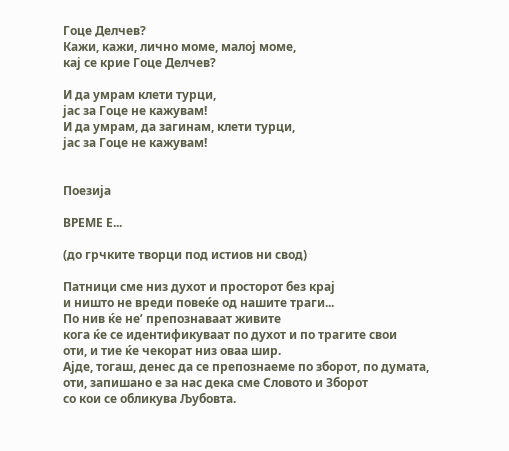Гоце Делчев?
Кажи, кажи, лично моме, малој моме,
кај се крие Гоце Делчев?

И да умрам клети турци,
јас за Гоце не кажувам!
И да умрам, да загинам, клети турци,
јас за Гоце не кажувам!


Поезија

ВРЕМЕ Е...

(до грчките творци под истиов ни свод)

Патници сме низ духот и просторот без крај
и ништо не вреди повеќе од нашите траги...
По нив ќе не’ препознаваат живите
кога ќе се идентификуваат по духот и по трагите свои
оти, и тие ќе чекорат низ оваа шир.
Ајде, тогаш, денес да се препознаеме по зборот, по думата,
оти, запишано е за нас дека сме Словото и Зборот
со кои се обликува Љубовта.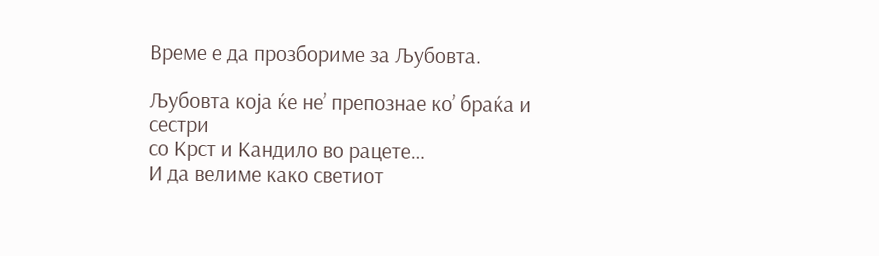Време е да прозбориме за Љубовта.

Љубовта која ќе не’ препознае ко’ браќа и сестри
со Крст и Кандило во рацете…
И да велиме како светиот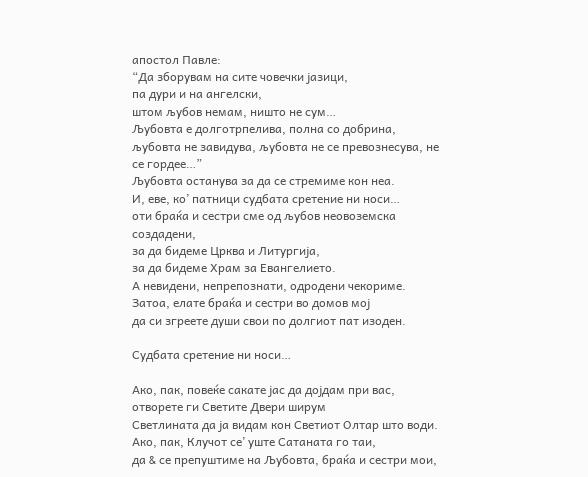апостол Павле:
“Да зборувам на сите човечки јазици,
па дури и на ангелски,
штом љубов немам, ништо не сум…
Љубовта е долготрпелива, полна со добрина,
љубовта не завидува, љубовта не се превознесува, не се гордее…”
Љубовта останува за да се стремиме кон неа.
И, еве, ко’ патници судбата сретение ни носи…
оти браќа и сестри сме од љубов неовоземска создадени,
за да бидеме Црква и Литургија,
за да бидеме Храм за Евангелието.
А невидени, непрепознати, одродени чекориме.
Затоа, елате браќа и сестри во домов мој
да си згреете души свои по долгиот пат изоден.

Судбата сретение ни носи…

Ако, пак, повеќе сакате јас да дојдам при вас,
отворете ги Светите Двери ширум
Светлината да ја видам кон Светиот Олтар што води.
Ако, пак, Клучот се’ уште Сатаната го таи,
да & се препуштиме на Љубовта, браќа и сестри мои,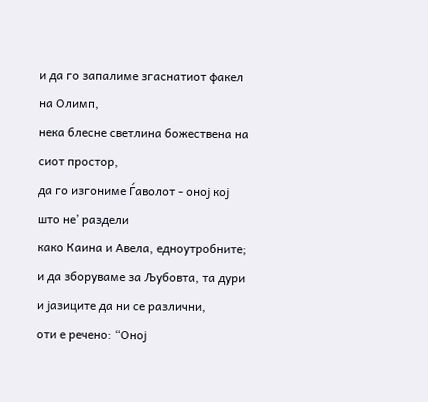и да го запалиме згаснатиот факел на Олимп,
нека блесне светлина божествена на сиот простор,
да го изгониме Ѓаволот - оној кој што не’ раздели
како Каина и Авела, едноутробните;
и да зборуваме за Љубовта, та дури и јазиците да ни се различни,
оти е речено: “Оној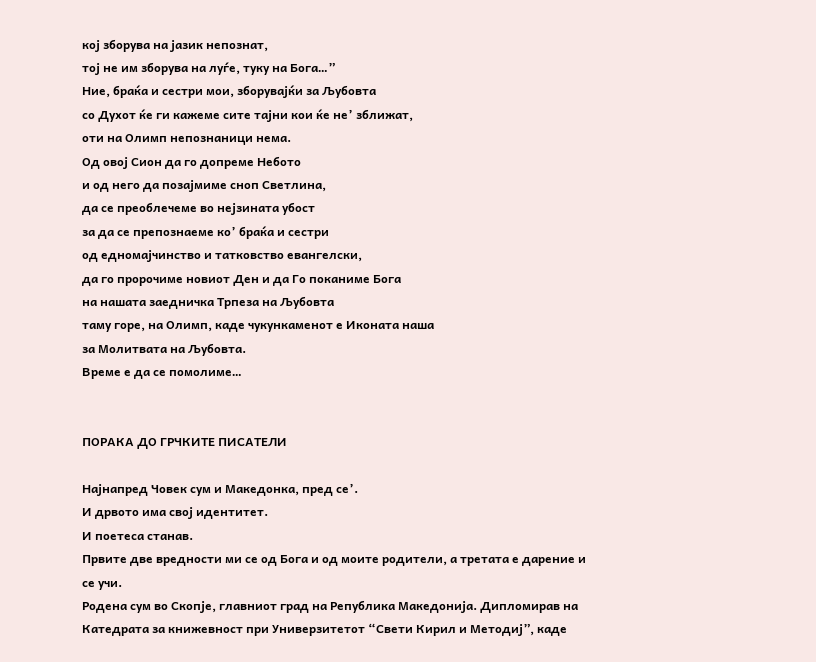кој зборува на јазик непознат,
тој не им зборува на луѓе, туку на Бога…”
Ние, браќа и сестри мои, зборувајќи за Љубовта
со Духот ќе ги кажеме сите тајни кои ќе не’ зближат,
оти на Олимп непознаници нема.
Од овој Сион да го допреме Небото
и од него да позајмиме сноп Светлина,
да се преоблечеме во нејзината убост
за да се препознаеме ко’ браќа и сестри
од едномајчинство и татковство евангелски,
да го пророчиме новиот Ден и да Го поканиме Бога
на нашата заедничка Трпеза на Љубовта
таму горе, на Олимп, каде чукункаменот е Иконата наша
за Молитвата на Љубовта.
Време е да се помолиме…


ПОРАКА ДО ГРЧКИТЕ ПИСАТЕЛИ

Најнапред Човек сум и Македонка, пред се’.
И дрвото има свој идентитет.
И поетеса станав.
Првите две вредности ми се од Бога и од моите родители, а третата е дарение и се учи.
Родена сум во Скопје, главниот град на Република Македонија. Дипломирав на Катедрата за книжевност при Универзитетот “Свети Кирил и Методиј”, каде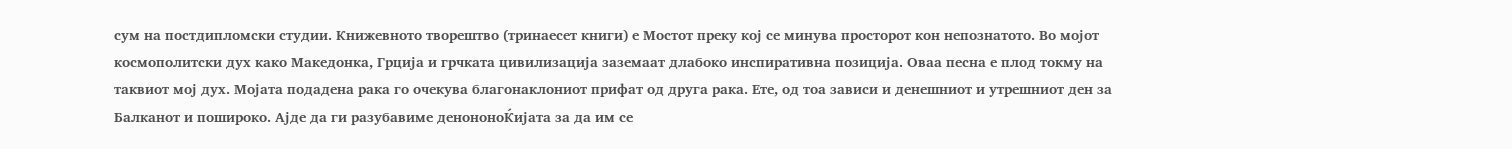сум на постдипломски студии. Книжевното творештво (тринаесет книги) е Мостот преку кој се минува просторот кон непознатото. Во мојот космополитски дух како Македонка, Грција и грчката цивилизација заземаат длабоко инспиративна позиција. Оваа песна е плод токму на таквиот мој дух. Мојата подадена рака го очекува благонаклониот прифат од друга рака. Ете, од тоа зависи и денешниот и утрешниот ден за Балканот и пошироко. Ајде да ги разубавиме денононоЌијата за да им се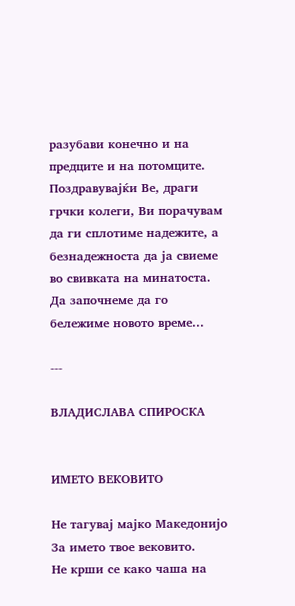разубави конечно и на предците и на потомците.
Поздравувајќи Ве, драги грчки колеги, Ви порачувам да ги сплотиме надежите, а безнадежноста да ја свиеме во свивката на минатоста. Да започнеме да го бележиме новото време...

---

ВЛАДИСЛАВА СПИРОСКА


ИМЕТО ВЕКОВИТО

Не тагувај мајко Македонијо
За името твое вековито.
Не крши се како чаша на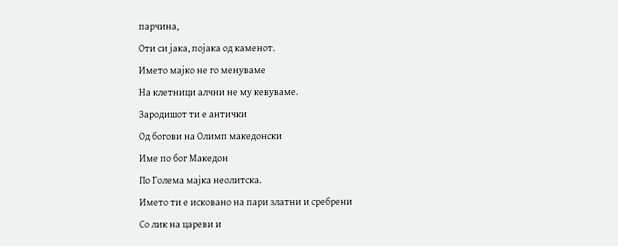парчина,
Оти си јака, појака од каменот.
Името мајко не го менуваме
На клетници алчни не му кевуваме.
Зародишот ти е антички
Од богови на Олимп македонски
Име по бог Македон
По Голема мајка неолитска.
Името ти е исковано на пари златни и сребрени
Со лик на цареви и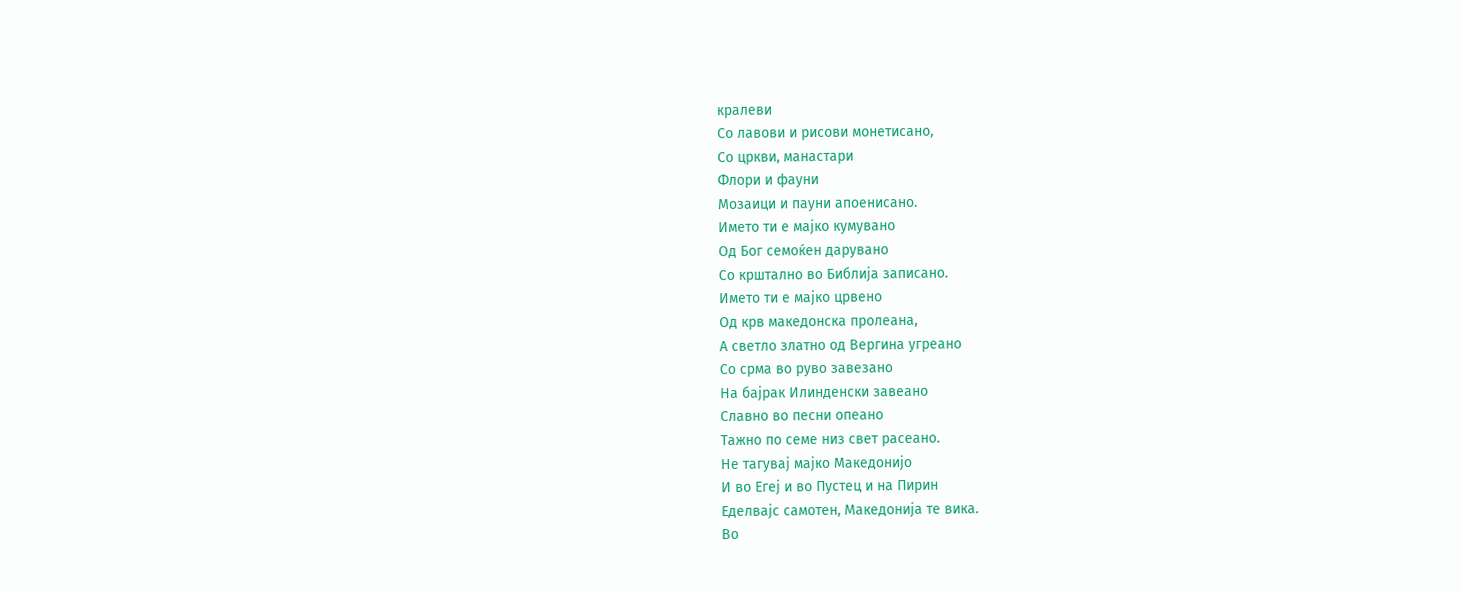кралеви
Со лавови и рисови монетисано,
Со цркви, манастари
Флори и фауни
Мозаици и пауни апоенисано.
Името ти е мајко кумувано
Од Бог семоќен дарувано
Со крштално во Библија записано.
Името ти е мајко црвено
Од крв македонска пролеана,
А светло златно од Вергина угреано
Со срма во руво завезано
На бајрак Илинденски завеано
Славно во песни опеано
Тажно по семе низ свет расеано.
Не тагувај мајко Македонијо
И во Егеј и во Пустец и на Пирин
Еделвајс самотен, Македонија те вика.
Во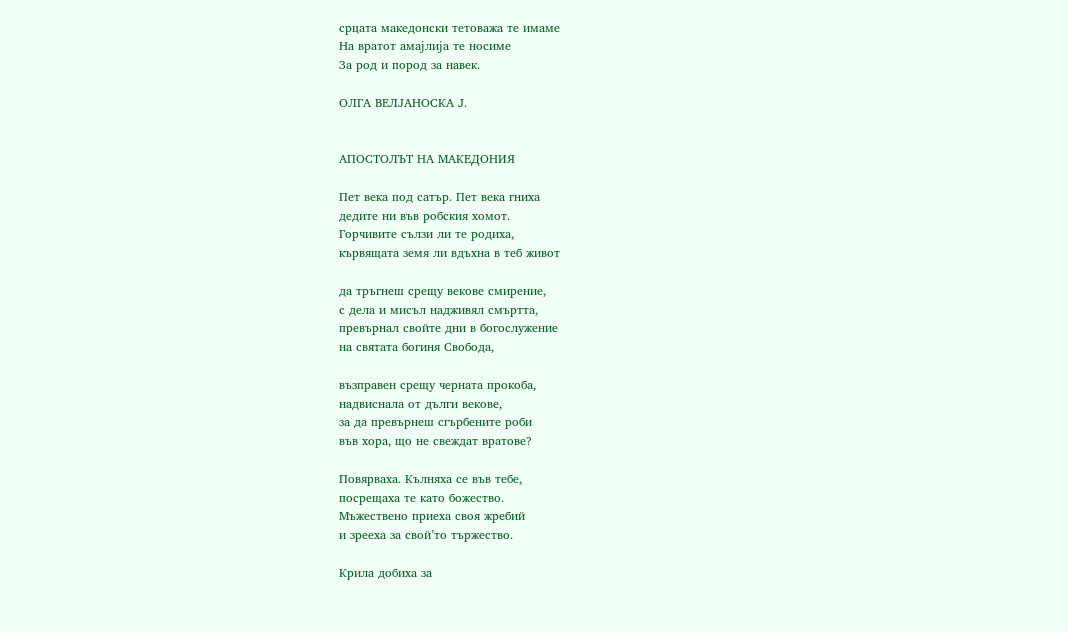срцата македонски тетоважа те имаме
На вратот амајлија те носиме
За род и пород за навек.

ОЛГА ВЕЛЈАНОСКА Ј.


АПОСТОЛЪТ НА МАКЕДОНИЯ

Пет века под сатър. Пет века гниха
дедите ни във робския хомот.
Горчивите сълзи ли те родиха,
кървящата земя ли вдъхна в теб живот

да тръгнеш срещу векове смирение,
с дела и мисъл надживял смъртта,
превърнал свойте дни в богослужение
на святата богиня Свобода,

възправен срещу черната прокоба,
надвиснала от дълги векове,
за да превърнеш сгърбените роби
във хора, що не свеждат вратове?

Повярваха. Кълняха се във тебе,
посрещаха те като божество.
Мъжествено приеха своя жребий
и зрееха за свой’то тържество.

Крила добиха за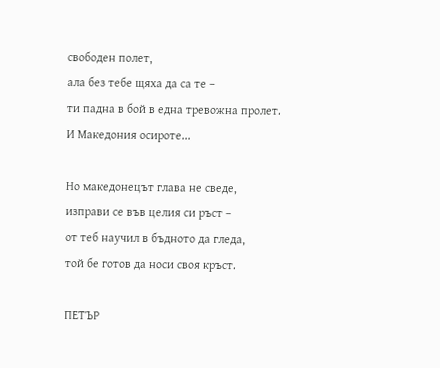свободен полет,
ала без тебе щяха да са те –
ти падна в бой в една тревожна пролет.
И Македония осироте...

Но македонецът глава не сведе,
изправи се във целия си ръст –
от теб научил в бъдното да гледа,
той бе готов да носи своя кръст.

ПЕТЪР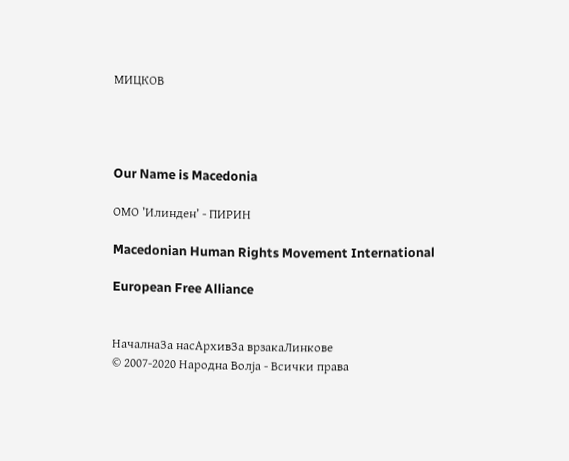МИЦКОВ




Our Name is Macedonia

ОМО ’Илинден’ - ПИРИН

Macedonian Human Rights Movement International

European Free Alliance


НачалнаЗа насАрхивЗа врзакаЛинкове
© 2007-2020 Народна Волја - Всички права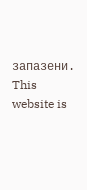запазени.
This website is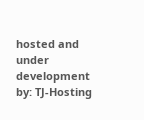hosted and under development by: TJ-Hosting